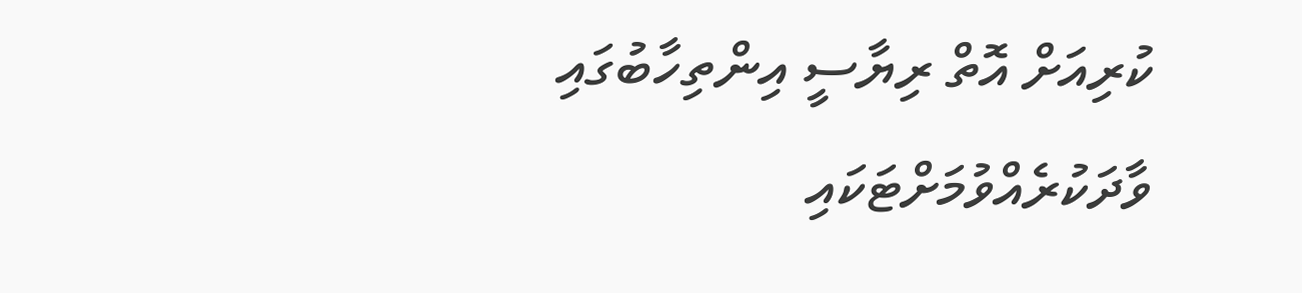ކުރިއަށް އޮތް ރިޔާސީ އިންތިހާބުގައި ވާދަކުރެއްވުމަށްޓަކައި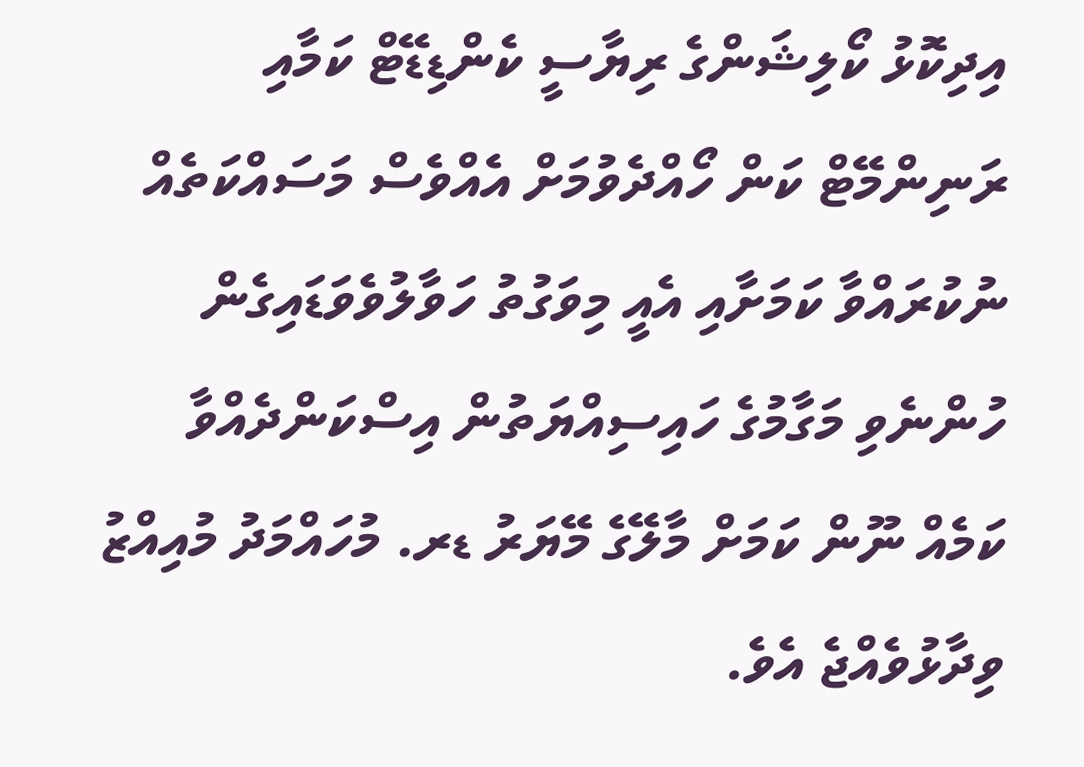އިދިކޮޅު ކޯލިޝަންގެ ރިޔާސީ ކެންޑިޑޭޓް ކަމާއި ރަނިންމޭޓް ކަން ހޯއްދެވުމަށް އެއްވެސް މަސައްކަތެއް ނުކުރައްވާ ކަމަށާއި އެއީ މިވަގުތު ހަވާލުވެވަޑައިގެން ހުންނެވި މަގާމުގެ ހައިސިއްޔަތުން އިސްކަންދެއްވާ ކަމެއް ނޫން ކަމަށް މާލޭގެ މޭޔަރު ޑރ. މުހައްމަދު މުއިއްޒު ވިދާޅުވެއްޖެ އެވެ.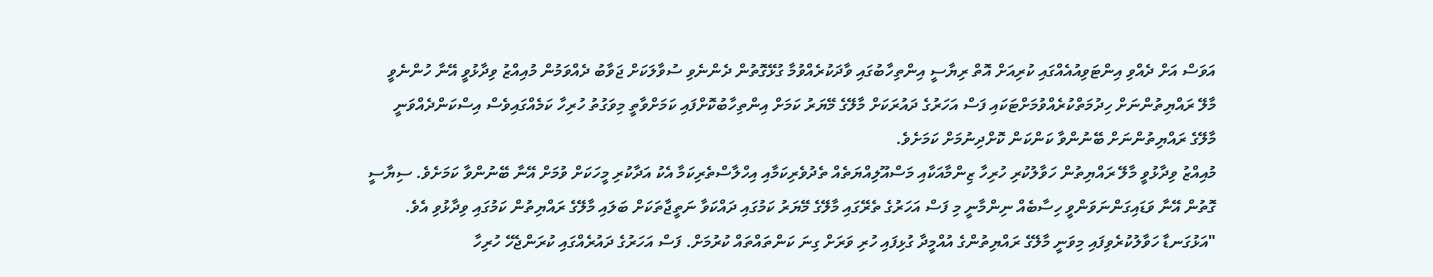އަވަސް އަށް ދެއްވި އިންޓަވިއުއެއްގައި ކުރިއަށް އޮތް ރިޔާސީ އިންތިހާބުގައި ވާދަކުރެއްވުމާ ގުޅޭގޮތުން ދެންނެވި ސުވާލަކަށް ޖަވާބު ދެއްވަމުން މުއިއްޒު ވިދާޅުވީ އޭނާ ހުންނެވީ މާލޭ ރައްޔިތުންނަށް ހިދުމަތްކުރެއްވުމަށްޓަކައި ފަސް އަހަރުގެ ދައުރަކަށް މާލޭގެ މޭޔަރު ކަމަށް އިންތިހާބުކޮށްފައި ކަމަށްވާތީ މިވަގުތު ހުރިހާ ކަމެއްގައިވެސް އިސްކަންދެއްވަނީ މާލޭގެ ރައްޔިތުންނަށް ބޭނުންވާ ކަންކަން ކޮށްދިނުމަށް ކަމަށެވެ.
މުއިއްޒު ވިދާޅުވީ މާލޭ ރައްޔިތުން ހަވާލުކުރި ހުރިހާ ޒިންމާއަކާއި މަސްއޫލިއްޔަތެއް ތެދުވެރިކަމާއި އިހްލާސްތެރިކަމާ އެކު އަދާކުރި މީހަކަށް ވުމަށް އޭނާ ބޭނުންވާ ކަމަށެވެ. ސިޔާސީ ގޮތުން އޭނާ ވަޑައިގަންނަވަންވީ ހިސާބެއް ނިންމާނީ މި ފަސް އަހަރުގެ ތެރޭގައި މާލޭގެ މޭޔަރު ކަމުގައި ދައްކަވާ ނަތީޖާތަކަށް ބަލައި މާލޭގެ ރައްޔިތުން ކަމުގައި ވިދާޅުވި އެވެ.
"އަޅުގަނޑާ ހަވާލުކުރެވިފައި މިވަނީ މާލޭގެ ރައްޔިތުންގެ އުއްމީދާ ގުޅިފައި ހުރި ވަރަށް ގިނަ ކަންތައްތައް ކުރުމަށް. ފަސް އަހަރުގެ ދައުރެއްގައި ކުރަންޖެހޭ ހުރިހާ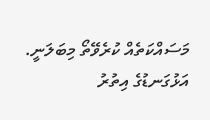މަސައްކަތެއް ކުރެވޭތޯ މިބަލަނީ. އަޅުގަނޑުގެ އިތުރު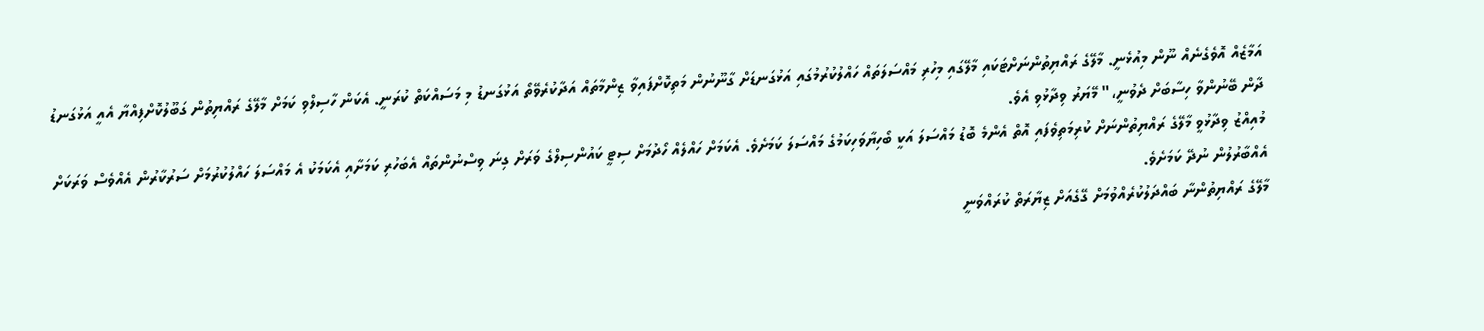އަމާޒެއް އޮވެގެނެއް ނޫން މިއުޅެނީ. މާލޭގެ ރައްޔިތުންނަށްޓަކައި މާލޭގައި މިހުރި މައްސަލަތައް ހައްލުކުރުމުގައި އަޅުގަނޑަށް ގާނޫނުން މަތިކޮށްފައިވާ ޒިންމާތައް އަދާކުރެވޭތޯ އަޅުގަނޑު މި މަސައްކަތް ކުރަނީ. އެކަން ހާސިލްވި ކަމަށް މާލޭގެ ރައްޔިތުން ގަބޫލުކޮށްފިއްޔާ އެއީ އަޅުގަނޑު ދާން ބޭނުންވާ ހިސާބަށް ދެވުނީ،" މޭޔަރު ވިދާޅުވި އެވެ.
މުއިއްޒު ވިދާޅުވީ މާލޭގެ ރައްޔިތުންނަށް ކުރިމަތިވެފައި އޮތް އެންމެ ބޮޑު މައްސަލަ އަކީ ބޯހިޔާވަހިކަމުގެ މައްސަލަ ކަމަށެވެ. އެކަމަށް ހައްލެއް ހޯދުމަށް ސިޓީ ކައުންސިލްގެ ވަރަށް ގިނަ ވިސްނުންތައް އެބަހުރި ކަމަށާއި އެކަމަކު އެ މައްސަލަ ހައްލުކުރުމަށް ސަރުކާރުން އެއްވެސް ވަރަކަށް އެއްބާރުލުން ނުދޭ ކަމަށެވެ.
މާލޭގެ ރައްޔިތުންނާ ބައްދަލުކުރެއްވުމަށް ގޭގެއަށް ޒިޔާރަތް ކުރައްވަނީ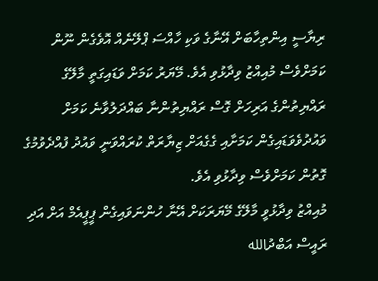ރިޔާސީ އިންތިހާބަށް އޭނާގެ ވަކި ހާއްސަ ޕްލޭނެއް އޮވެގެން ނޫން ކަމަށްވެސް މުއިއްޒު ވިދާޅުވި އެވެ. މޭޔަރު ކަމަށް ވަޑައިގަތީ މާލޭގެ ރައްޔިތުންގެ އަރިހަށް ގޮސް ރައްޔިތުންނާ ބައްދަލުވާނެ ކަމަށް ވައުދުވެވަޑައިގެން ކަމަށާއި ގެގެއަށް ޒިޔާރަތް ކުރައްވަނީ ވައުދު ފުއްދެވުމުގެ ގޮތުން ކަމަށްވެސް ވިދާޅުވި އެވެ.
މުއިއްޒު ވިދާޅުވީ މާލޭގެ މޭޔަރަކަށް އޭނާ ހުންނަވައިގެން ޕީޕީއެމް އަށް އަދި ރައީސް އަބްދުالله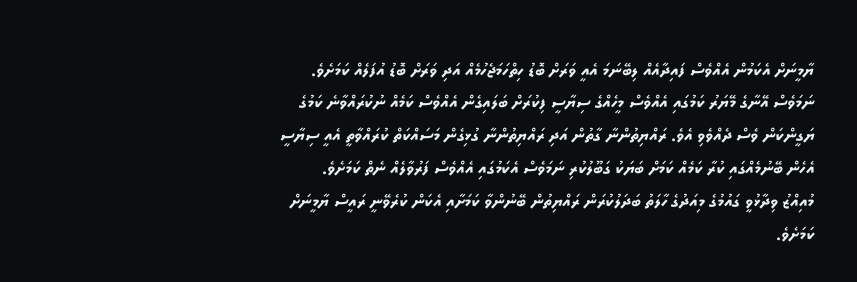ޔާމީނަށް އެކަމުން އެއްވެސް ފައިދާއެއް ލިބޭނަމަ އެއީ ވަރަށް ބޮޑު ހިތްހަމަޖެހުމެއް އަދި ވަރަށް ބޮޑު އުފަލެއް ކަމަށެވެ. ނަމަވެސް އޭނާގެ މޭޔަރު ކަމުގައި އެއްވެސް މީހެއްގެ ސިޔާސީ ފިކުރަށް ބަލައިގެން އެއްވެސް ކަމެއް ނުކުރައްވާނެ ކަމުގެ ޔަގީންކަން ވެސް ދެއްވެވި އެވެ. ރައްޔިތުންނާ ގާތުން އަދި ރައްޔިތުންނާ ގުޅިގެން މަސައްކަތް ކުރައްވާތީ އެއީ ސިޔާސީ އެހެން ބޭނުމެއްގައި ކުރާ ކަމެއް ކަމަށް ބަޔަކު ގަބޫލުކުރި ނަމަވެސް އެކަމުގައި އެއްވެސް ފަރުވާލެއް ނެތް ކަމަށެވެ.
މުއިއްޒު ވިދާޅުވީ ގައުމުގެ މިއަދުގެ ހާލަތު ބަދަލުކުރަން ރައްޔިތުން ބޭނުންވާ ކަމަށާއި އެކަން ކުރެވޭނީ ރައީސް ޔާމީނަށް ކަމަށެވެ.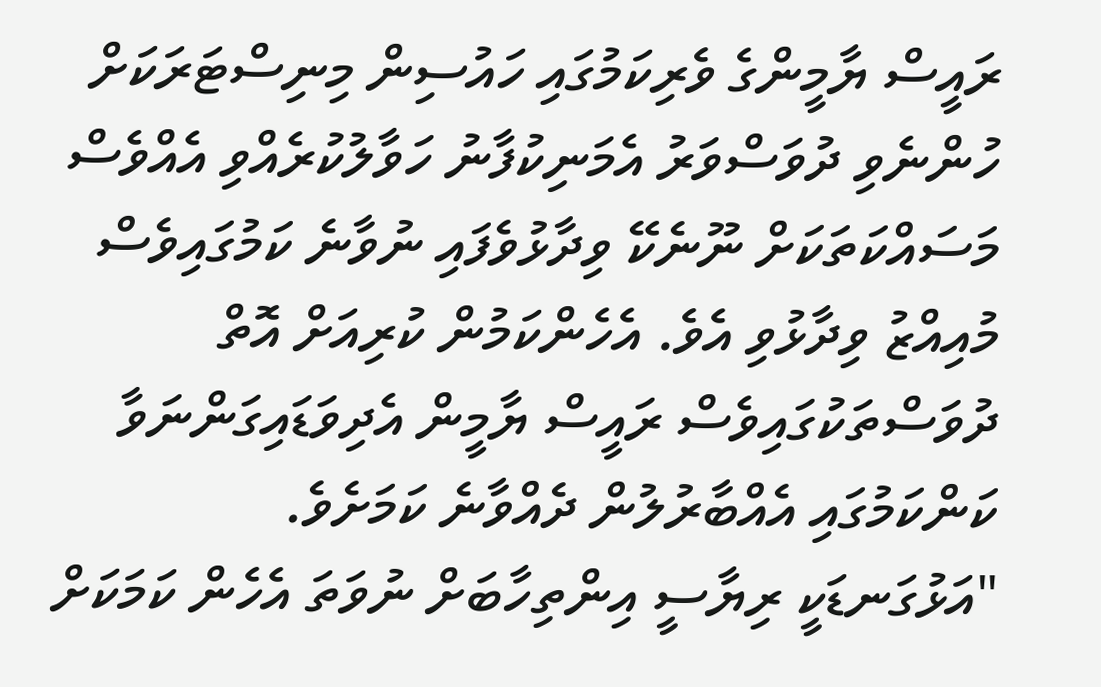ރައީސް ޔާމީންގެ ވެރިކަމުގައި ހައުސިން މިނިސްޓަރަކަށް ހުންނެވި ދުވަސްވަރު އެމަނިކުފާނު ހަވާލުކުރެއްވި އެއްވެސް މަސައްކަތަކަށް ނޫނެކޭ ވިދާޅުވެފައި ނުވާނެ ކަމުގައިވެސް މުއިއްޒު ވިދާޅުވި އެވެ. އެހެންކަމުން ކުރިއަށް އޮތް ދުވަސްތަކުގައިވެސް ރައީސް ޔާމީން އެދިވަޑައިގަންނަވާ ކަންކަމުގައި އެއްބާރުލުން ދެއްވާނެ ކަމަށެވެ.
"އަޅުގަނޑަކީ ރިޔާސީ އިންތިހާބަށް ނުވަތަ އެހެން ކަމަކަށް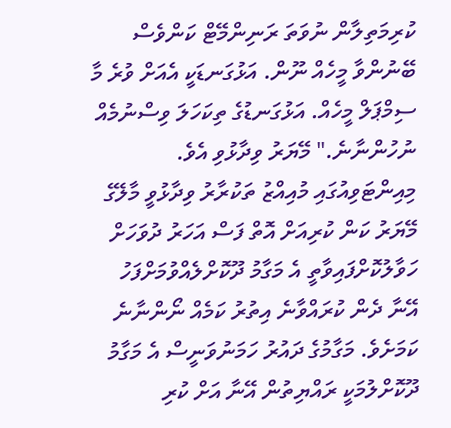ކުރިމަތިލާން ނުވަތަ ރަނިންމޭޓް ކަންވެސް ބޭނުންވާ މީހެއް ނޫން. އަޅުގަނޑަކީ އެއަށް ވުރެ މާ ސިމްޕަލް މީހެއް. އަޅުގަނޑުގެ ތިކަހަލަ ވިސްނުމެއް ނުހުންނާނެ." މޭޔަރު ވިދާޅުވި އެވެ.
މިއިންޓަވިއުގައި މުއިއްޒު ތަކުރާރު ވިދާޅުވީ މާލޭގެ މޭޔަރު ކަން ކުރިއަށް އޮތް ފަސް އަހަރު ދުވަހަށް ހަވާލުކޮށްފައިވާތީ އެ މަގާމު ދޫކޮށްލެއްވުމަށްފަހު އޭނާ ދެން ކުރައްވާނެ އިތުރު ކަމެއް ނޯންނާނެ ކަމަށެވެ. މަގާމުގެ ދައުރު ހަމަނުވަނީސް އެ މަގާމު ދޫކޮށްލުމަކީ ރައްޔިތުން އޭނާ އަށް ކުރި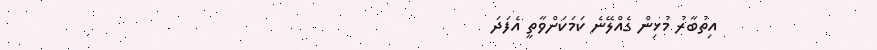އިތުބާރު މުޅިން ގެއްލޭނެ ކަމަކަށްވާތީ އެފަދަ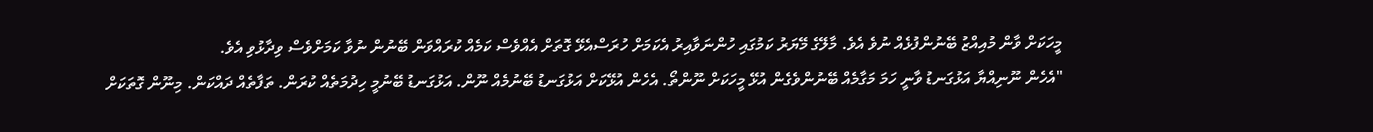މީހަކަށް ވާން މުއިއްޒު ބޭނުންފުޅެއް ނުވެ އެވެ. މާލޭގެ މޭޔަރު ކަމުގައި ހުންނަވާއިރު އެކަމަށް ހުރަސްއެޅޭ ގޮތަށް އެއްވެސް ކަމެއް ކުރައްވަން ބޭނުން ނުވާ ކަމަށްވެސް ވިދާޅުވި އެވެ.
"އެހެން ނޫނިއްޔާ އަޅުގަނޑު ވާނީ ހަމަ މަގާމެއް ބޭނުންވެގެން އުޅޭ މީހަކަށް ނޫންތޯ. އެހެން އުޅޭކަށް އަޅުގަނޑު ބޭނުމެއް ނޫން. އަޅުގަނޑު ބޭނުމީ ހިދުމަތެއް ކުރަން. ތަފާތެއް ދައްކަން. މިނޫން ގޮތަކަށް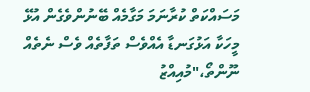މަސައްކަތް ކުރާނަމަ މަގާމެއް ބޭނުންވެގެން އުޅޭ މީހަކާ އަޅުގަނޑާ އެއްވެސް ތަފާތެއް ވެސް ނެތެއް ނޫންތޯ،"މުއިއްޒު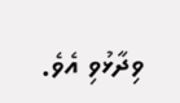ވިދާޅުވި އެވެ.